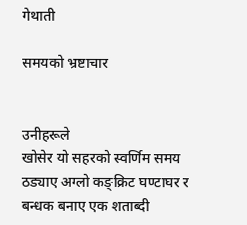गेथाती

समयको भ्रष्टाचार


उनीहरूले
खोसेर यो सहरको स्वर्णिम समय
ठड्याए अग्लो कङ्क्रिट घण्टाघर र
बन्धक बनाए एक शताब्दी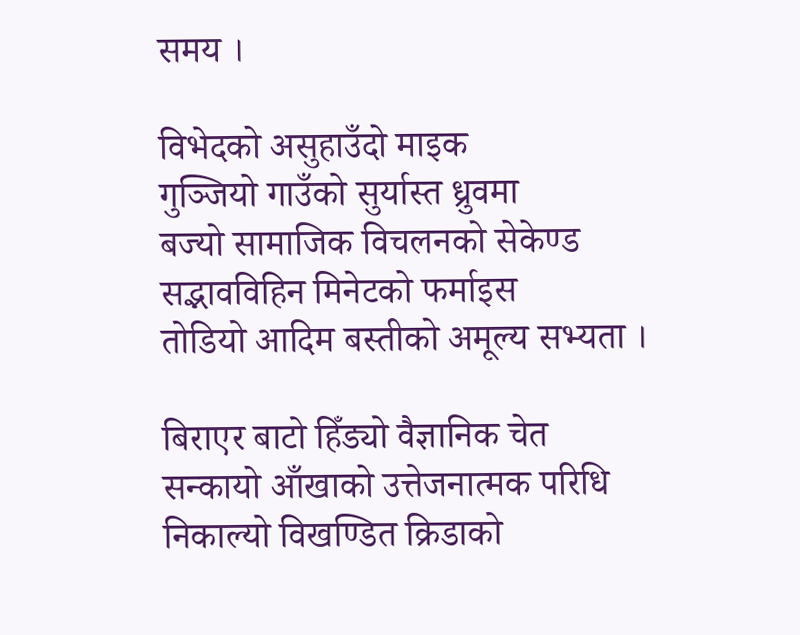समय ।

विभेदको असुहाउँदो माइक
गुञ्जियो गाउँको सुर्यास्त ध्रुवमा
बज्यो सामाजिक विचलनको सेकेण्ड
सद्भावविहिन मिनेटको फर्माइस
तोडियो आदिम बस्तीको अमूल्य सभ्यता ।

बिराएर बाटो हिँड्यो वैज्ञानिक चेत
सन्कायो आँखाको उत्तेजनात्मक परिधि
निकाल्यो विखण्डित क्रिडाको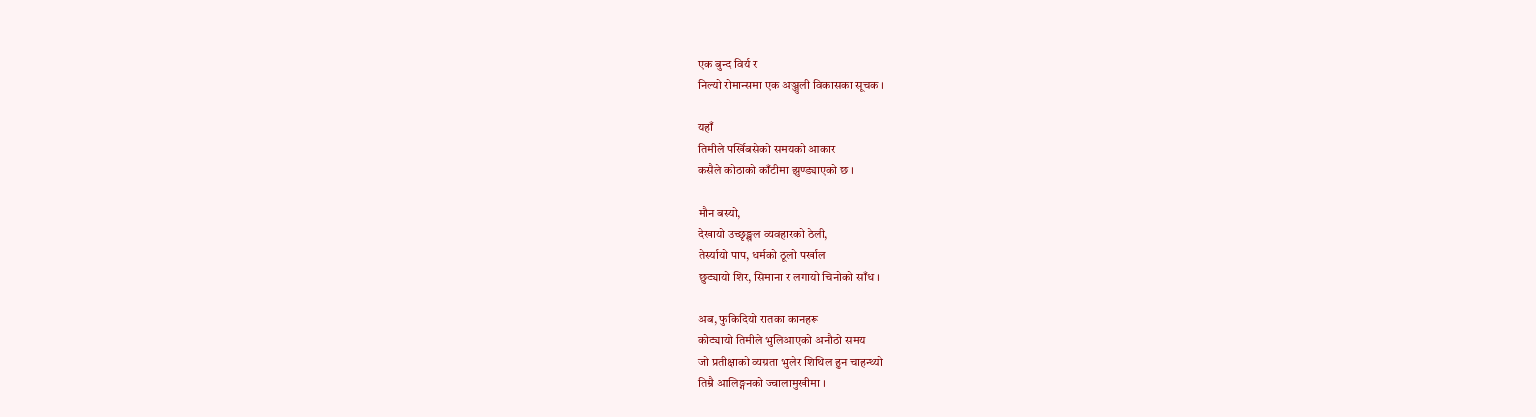एक बुन्द विर्य र
निल्यो रोमान्समा एक अञ्जुली विकासका सूचक ।

यहाँ
तिमीले पर्खिबसेको समयको आकार
कसैले कोठाको काँटीमा झुण्ड्याएको छ ।

मौन बस्यो,
देखायो उच्छृङ्खल व्यवहारको ठेली,
तेर्स्यायो पाप, धर्मको ठूलो पर्खाल
छुट्यायो शिर, सिमाना र लगायो चिनोको साँध ।

अब, फुकिदियो रातका कानहरू
कोट्यायो तिमीले भुलिआएको अनौठो समय
जो प्रतीक्षाको व्यग्रता भुलेर शिथिल हुन चाहन्थ्यो
तिम्रै आलिङ्गनको ज्वालामुखीमा ।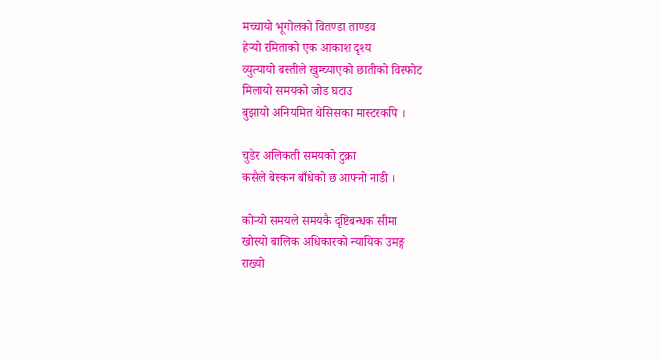मच्चायो भूगोलको वितण्डा ताण्डव
हेर्‍यो रमिताको एक आकाश दृश्य
व्युत्यायो बस्तीले खुम्च्याएको छातीको विस्फोट
मिलायो समयको जोड घटाउ
बुझायो अनियमित थेसिसका मास्टरकपि ।

चुडेर अलिकती समयको टुक्रा
कसैले बेस्कन बाँधेको छ आफ्नो नाडी ।

कोर्‍यो समयले समयकै दृष्टिबन्धक सीमा
खोस्यो बालिक अधिकारको न्यायिक उमङ्ग
राख्यो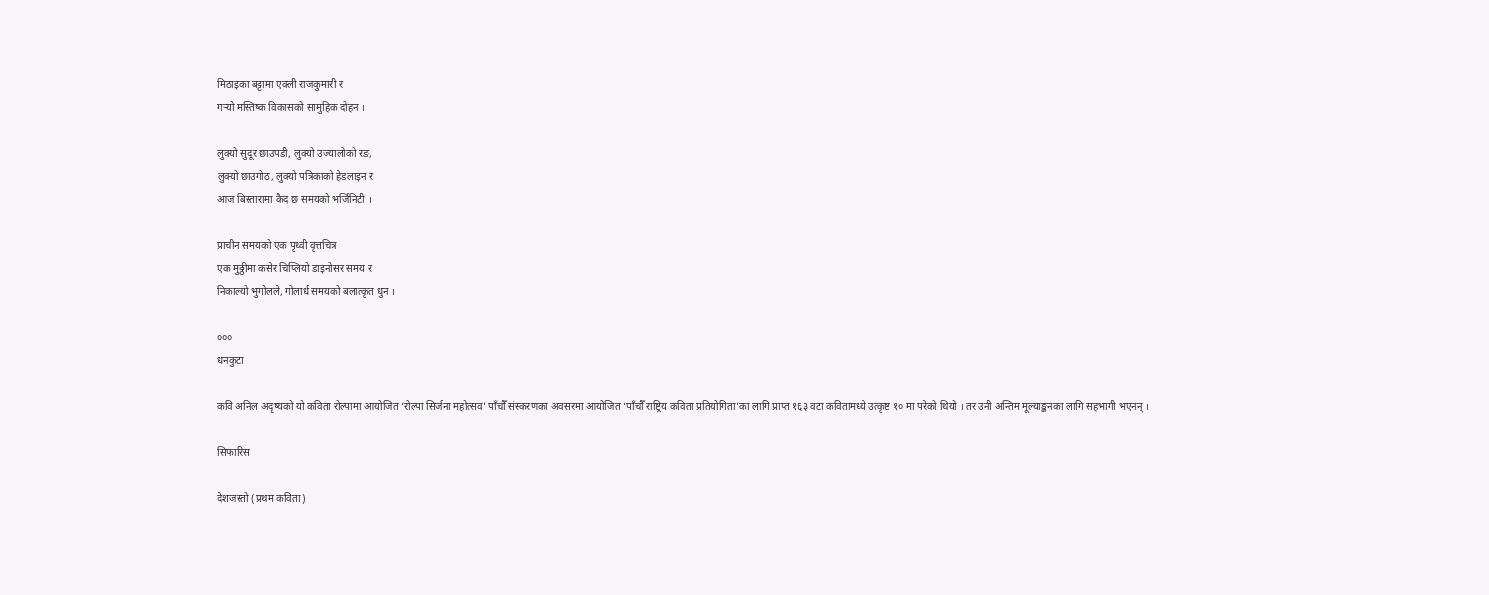मिठाइका बट्टामा एक्ली राजकुमारी र
गर्‍यो मस्तिष्क विकासको सामुहिक दोहन ।

लुक्यो सुदूर छाउपडी, लुक्यो उज्यालोको रङ,
लुक्यो छाउगोठ, लुक्यो पत्रिकाको हेडलाइन र
आज बिस्तारामा कैद छ समयको भर्जिनिटी ।

प्राचीन समयको एक पृथ्वी वृत्तचित्र
एक मुठ्ठीमा कसेर चिप्लियो डाइनोसर समय र
निकाल्यो भुगोलले, गोलार्ध समयको बलात्कृत धुन ।

०००
धनकुटा

कवि अनिल अदृष्यको यो कविता रोल्पामा आयोजित ‘रोल्पा सिर्जना महोत्सव’ पाँचौँ संस्करणका अवसरमा आयोजित ‘पाँचौँ राष्ट्रिय कविता प्रतियोगिता’का लागि प्राप्त १६३ वटा कवितामध्ये उत्कृष्ट १० मा परेको थियो । तर उनी अन्तिम मूल्याङ्कनका लागि सहभागी भएनन् ।

सिफारिस

देशजस्तो (प्रथम कविता)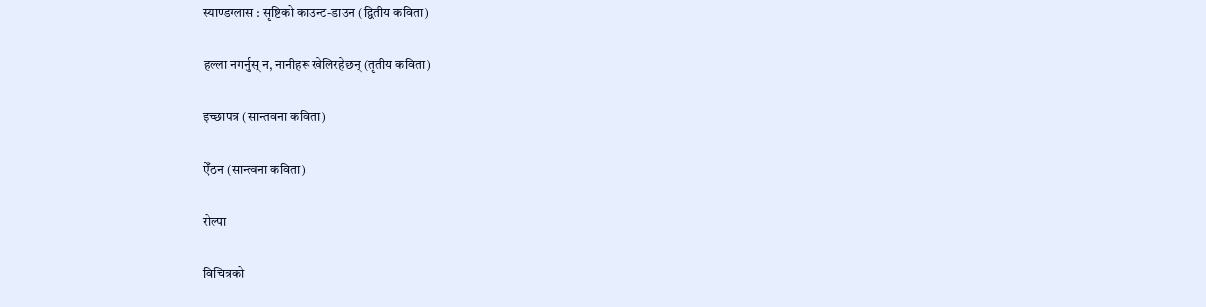स्याण्डग्लास : सृष्टिको काउन्ट-डाउन (द्वितीय कविता)

हल्ला नगर्नुस् न, नानीहरू खेलिरहेछन् (तृतीय कविता)

इच्छापत्र (सान्तवना कविता)

ऐँठन (सान्त्वना कविता)

रोल्पा

विचित्रको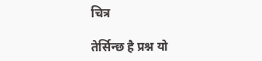चित्र

तेर्सिन्छ है प्रश्न यो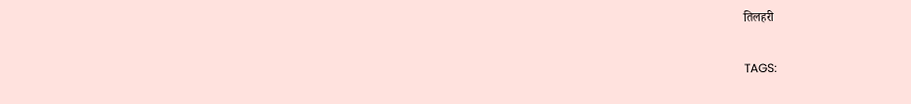तिलहरी

TAGS: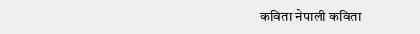कविता नेपाली कविता